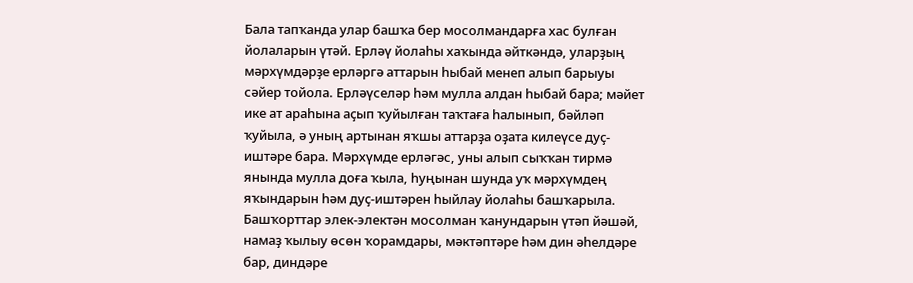Бала тапҡанда улар башҡа бер мосолмандарға хас булған йолаларын үтәй. Ерләү йолаһы хаҡында әйткәндә, уларҙың мәрхүмдәрҙе ерләргә аттарын һыбай менеп алып барыуы сәйер тойола. Ерләүселәр һәм мулла алдан һыбай бара; мәйет ике ат араһына аҫып ҡуйылған таҡтаға һалынып, бәйләп ҡуйыла, ә уның артынан яҡшы аттарҙа оҙата килеүсе дуҫ-иштәре бара. Мәрхүмде ерләгәс, уны алып сыҡҡан тирмә янында мулла доға ҡыла, һуңынан шунда уҡ мәрхүмдең яҡындарын һәм дуҫ-иштәрен һыйлау йолаһы башҡарыла.
Башҡорттар элек-электән мосолман ҡанундарын үтәп йәшәй, намаҙ ҡылыу өсөн ҡорамдары, мәктәптәре һәм дин әһелдәре бар, диндәре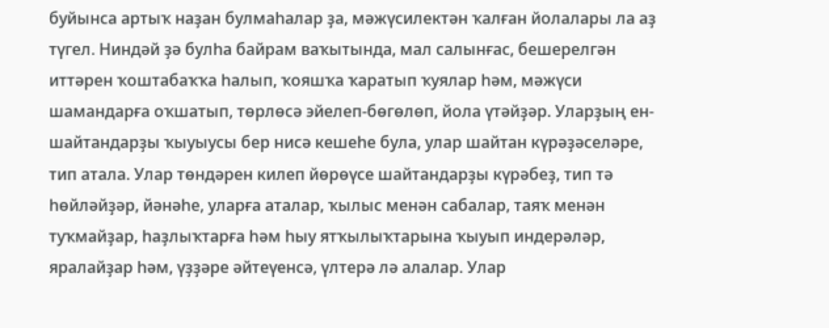буйынса артыҡ наҙан булмаһалар ҙа, мәжүсилектән ҡалған йолалары ла аҙ түгел. Ниндәй ҙә булһа байрам ваҡытында, мал салынғас, бешерелгән иттәрен ҡоштабаҡҡа һалып, ҡояшҡа ҡаратып ҡуялар һәм, мәжүси шамандарға оҡшатып, төрлөсә эйелеп-бөгөлөп, йола үтәйҙәр. Уларҙың ен-шайтандарҙы ҡыуыусы бер нисә кешеһе була, улар шайтан күрәҙәселәре, тип атала. Улар төндәрен килеп йөрөүсе шайтандарҙы күрәбеҙ, тип тә һөйләйҙәр, йәнәһе, уларға аталар, ҡылыс менән сабалар, таяҡ менән туҡмайҙар, һаҙлыҡтарға һәм һыу ятҡылыҡтарына ҡыуып индерәләр, яралайҙар һәм, үҙҙәре әйтеүенсә, үлтерә лә алалар. Улар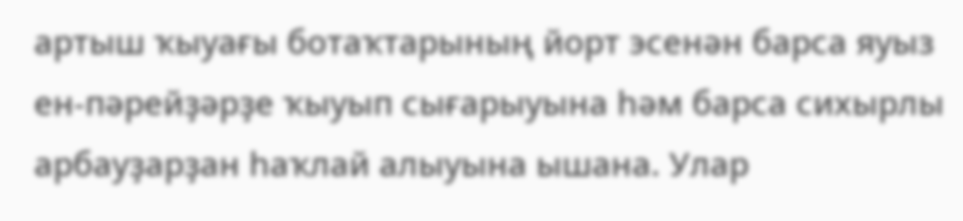артыш ҡыуағы ботаҡтарының йорт эсенән барса яуыз ен-пәрейҙәрҙе ҡыуып сығарыуына һәм барса сихырлы арбауҙарҙан һаҡлай алыуына ышана. Улар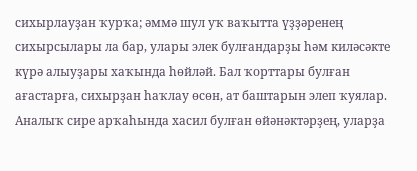сихырлауҙан ҡурҡа; әммә шул уҡ ваҡытта үҙҙәренең сихырсылары ла бар, улары элек булғандарҙы һәм киләсәкте күрә алыуҙары хаҡында һөйләй. Бал ҡорттары булған ағастарға, сихырҙан һаҡлау өсөн, ат баштарын элеп ҡуялар.
Аналыҡ сире арҡаһында хасил булған өйәнәктәрҙең, уларҙа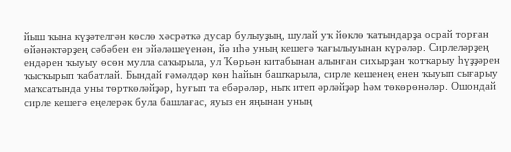йыш ҡына күҙәтелгән көслө хәсрәткә дусар булыуҙың, шулай уҡ йөклө ҡатындарҙа осрай торған өйәнәктәрҙең сәбәбен ен эйәләшеүенән, йә иһә уның кешегә ҡағылыуынан күрәләр. Сирлеләрҙең ендәрен ҡыуыу өсөн мулла саҡырыла, ул Ҡөрьән китабынан алынған сихырҙан ҡотҡарыу һүҙҙәрен ҡысҡырып ҡабатлай. Бындай ғәмәлдәр көн һайын башҡарыла, сирле кешенең енен ҡыуып сығарыу маҡсатында уны төрткөләйҙәр, һуғып та ебәрәләр, ныҡ итеп әрләйҙәр һәм төкөрөнәләр. Ошондай сирле кешегә еңелерәк була башлағас, яуыз ен яңынан уның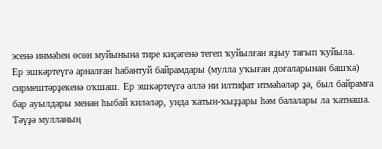эсенә инмәһен өсөн муйынына тире киҫәгенә тегеп ҡуйылған яҙыу тағып ҡуйыла.
Ер эшкәртеүгә арналған һабантуй байрамдары (мулла уҡыған доғаларынан башҡа) сирмештәрҙекенә оҡшаш. Ер эшкәртеүгә әллә ни илтифат итмәһәләр ҙә, был байрамға бар ауылдары менән һыбай киләләр, унда ҡатын-ҡыҙҙары һәм балалары ла ҡатнаша. Тәүҙә мулланың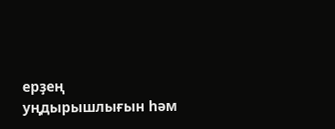ерҙең уңдырышлығын һәм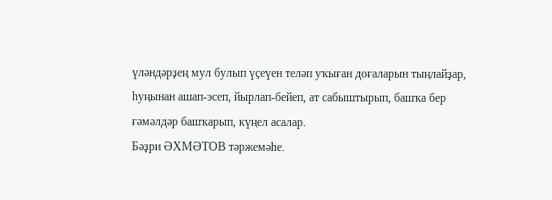үләндәрҙең мул булып үҫеүен теләп уҡыған доғаларын тыңлайҙар, һуңынан ашап-эсеп, йырлап-бейеп, ат сабыштырып, башҡа бер ғәмәлдәр башҡарып, күңел асалар.
Бәҙри ӘХМӘТОВ тәржемәһе.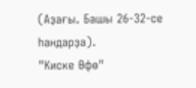(Аҙағы. Башы 26-32-се һандарҙа).
"Киске Өфө"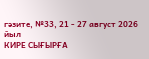гәзите, №33, 21 - 27 август 2026 йыл
КИРЕ СЫҒЫРҒА